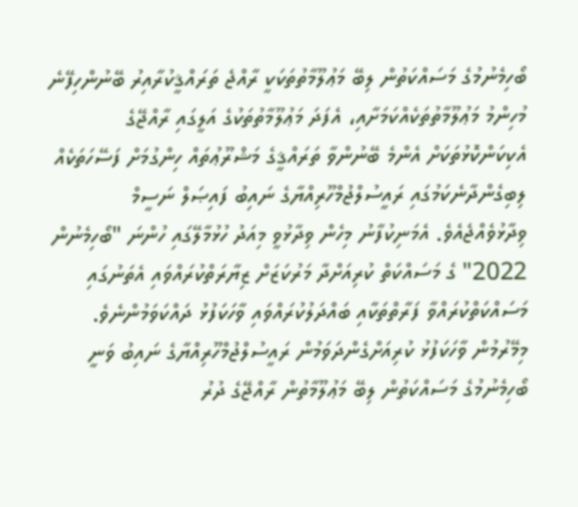ބޯހިމެނުމުގެ މަސައްކަތުން ލިބޭ މަޢުލޫމާތުތަކަކީ ރާއްޖެ ތަރައްޤީކުރާއިރު ބޭނުންހިފޭނެ މުހިންމު މަޢުލޫމާތުތަކެއްކަމަށާއި، އެފަދަ މަޢުލޫމާތުތަކުގެ އަލީގައި ރާއްޖޭގެ އެކިކަންކޮޅުތަކަށް އެންމެ ބޭނުންވާ ތަރައްޤީގެ މަޝްރޫޢުތައް ހިންގުމަށް ފަސޭހަތަކެއް ލިބިގެންދާނެކަމުގައި ރައީސުލްޖުމްހޫރިއްޔާގެ ނައިބު ފައިޞަލް ނަސީމް ވިދާޅުވެއްޖެއެވެ. އެމަނިކުފާނު މިހެން ވިދާޅުވީ މިއަދު ހުޅުމާލޭގައި ހުންނަ "ބޯހިމެނުން 2022" ގެ މަސައްކަތް ކުރިއަށްދާ މަރުކަޒަށް ޒިޔާރަތްކުރައްވައި އެތަނުގައި މަސައްކަތްކުރައްވާ ފަރާތްތަކާއި ބައްދަލުކުރައްވައި ވާހަކަފުޅު ދައްކަވަމުންނެވެ.
މިމޭރުމުން ވާހަކަފުޅު ކުރިއަށްގެންދަވަމުން ރައީސުލްޖުމްހޫރިއްޔާގެ ނައިބު ވަނީ ބޯހިމެނުމުގެ މަސައްކަތުން ލިބޭ މަޢުލޫމާތުން ރާއްޖޭގެ ދުރު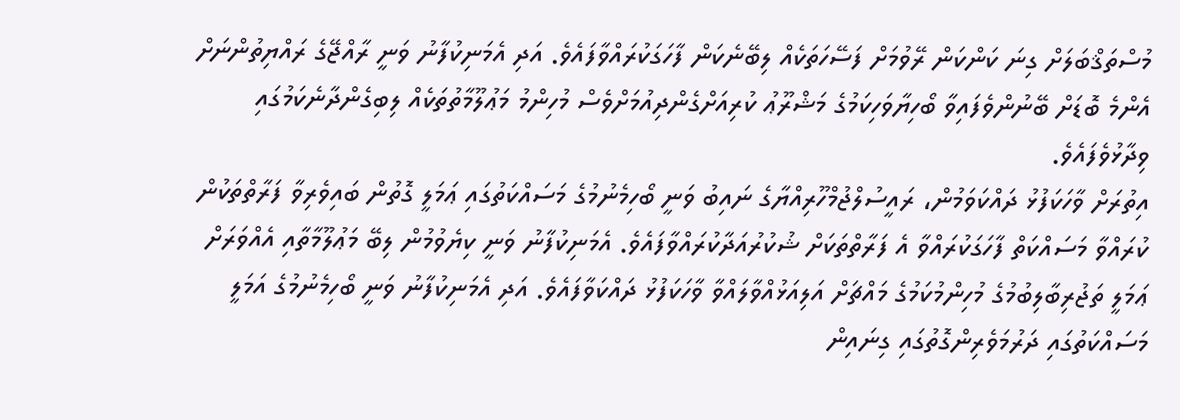މުސްތަޤްބަލަށް ގިނަ ކަންކަން ރޭވުމަށް ފަސޭހަތަކެއް ލިބޭނެކަން ފާހަގަކުރައްވާފައެވެ. އަދި އެމަނިކުފާނު ވަނީ ރާއްޖޭގެ ރައްޔިތުންނަށް އެންމެ ބޮޑަށް ބޭނުންވެފައިވާ ބޯހިޔާވަހިކަމުގެ މަޝްރޫޢު ކުރިއަށްގެންދިއުމަށްވެސް މުހިންމު މަޢުލޫމާތުތަކެއް ލިބިގެންދާނެކަމުގައި ވިދާޅުވެފައެވެ.
އިތުރަށް ވާހަކަފުޅު ދައްކަވަމުން، ރައީސުލްޖުމްހޫރިއްޔާގެ ނައިބު ވަނީ ބޯހިމެނުމުގެ މަސައްކަތުގައި ޢަމަލީ ގޮތުން ބައިވެރިވާ ފަރާތްތަކުން ކުރައްވާ މަސައްކަތް ފާހަގަކުރައްވާ އެ ފަރާތްތަކަށް ޝުކުރުއަދާކުރައްވާފައެވެ. އެމަނިކުފާނު ވަނީ ކިޔެވުމުން ލިބޭ މަޢުލޫމާތާއި އެއްވަރަށް ޢަމަލީ ތަޖުރިބާލިބުމުގެ މުހިންމުކަމުގެ މައްޗަށް އަލިއަޅުއްވާލައްވާ ވާހަކަފުޅު ދައްކަވާފައެވެ. އަދި އެމަނިކުފާނު ވަނީ ބޯހިމެނުމުގެ އަމަލީ މަސައްކަތުގައި ދަރުމަވެރިންގޮތުގައި ގިނައިން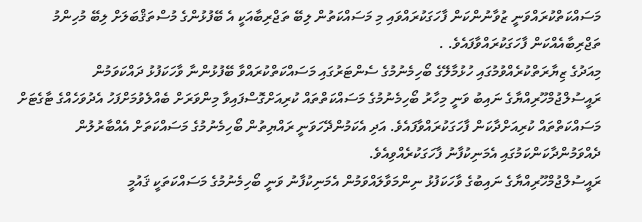މަސައްކަތްކުރައްވަނީ ޒުވާނުންކަން ފާހަގަކުރައްވައި މި މަސައްކަތުން ލިބޭ ތަޖްރިބާއަކީ އެ ބޭފުޅުންގެ މުސްތަޤްބަލަށް ލިބޭ މުހިންމު ތަޖްރިބާއެއްކަން ފާހަގަކުރައްވާފައެވެ. .
މިއަދުގެ ޒިޔާރަތްކުރެއްވުމުގައި ހުޅުމާލޭގެ ބޯހިމެނުމުގެ ސެންޓަރުގައި މަސައްކަތްކުރައްވާ ބޭފުޅުންނާ ވާހަކަފުޅު ދައްކަވަމުން ރައީސުލްޖުމްހޫރިއްޔާގެ ނައިބު ވަނީ މިހާރު ބޯހިމެނުމުގެ މަސައްކަތްތައް ކުރިއަށްގޮސްފައިވާ މިންވަރަށް ބެއްލެވުމަށްފަހު އެދުވަހެއްގެ ޓާގެޓަށް މަސައްކަތްތައް ކުރިއަށްދާކަން ފާހަގަކުރައްވާފައެވެ. އަދި އެކަމުންދޭހަވަނީ ރައްޔިތުން ބޯހިމެނުމުގެ މަސައްކަތަށް އެއްބާރުލުން ދެއްވަމުންދާކަންކަމުގައި އެމަނިކުފާނު ފާހަގަކުރެއްވިއެވެ.
ރައީސުލްޖުމްހޫރިއްޔާގެ ނައިބުގެ ވާހަކަފުޅު ނިންމަވާލައްވަމުން އެމަނިކުފާނު ވަނީ ބޯހިމެނުމުގެ މަސައްކަތަކީ ޤައުމީ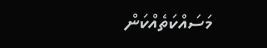މަސައްކަތެއްކަން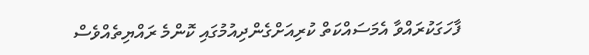ފާހަގަކުރައްވާ އެމަސައްކަތް ކުރިއަށްގެންދިއުމުގައި ކޮންމެ ރައްޔިތެއްވެސް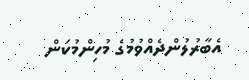އެބާރުލުންދެއްވުމުގެ މުހިންމުކަން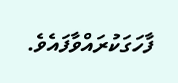ފާހަގަކުރައްވާފައެވެ.